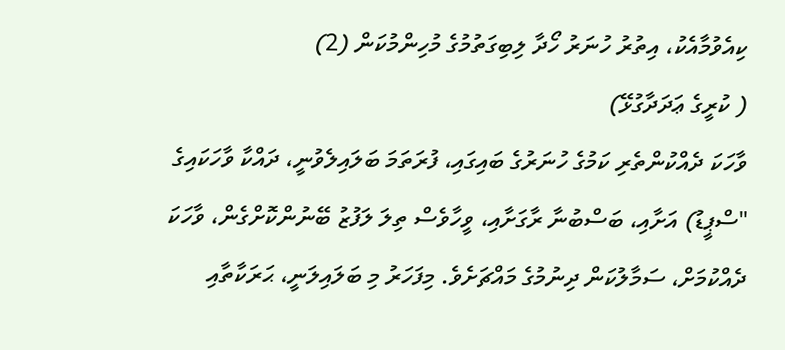ކިއެވުމާއެކު، އިތުރު ހުނަރު ހޯދާ ލިބިގަތުމުގެ މުހިންމުކަން (2)
( ކުރީގެ ޢަދަދާގުޅޭ)
ވާހަކަ ދެއްކުންތެރި ކަމުގެ ހުނަރުގެ ބައިގައި، ފުރަތަމަ ބަލައިލެވުނީ، ދައްކާ ވާހަކައިގެ "ސްޕީޑު) އަށާއި، ބަސްބުނާ ރާގަށާއި، ވީހާވެސް ތިލަ ލަފުޒު ބޭނުންކޮށްގެން، ވާހަކަ ދެއްކުމަށް، ސަމާލުކަން ދިނުމުގެ މައްޗަށެވެ. މިފަހަރު މި ބަލައިލަނީ، ޙަރަކާތާއި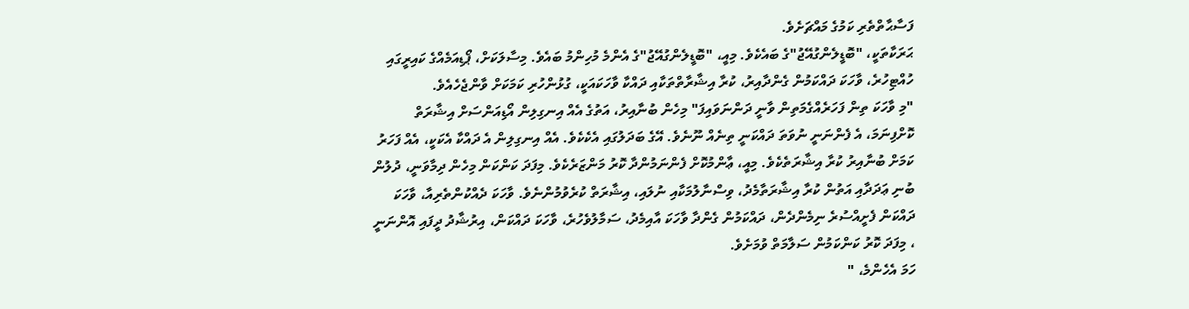ފަސާޙާތްތެރި ކަމުގެ މައްޗަށެވެ.
ޙަރަކާތަކީ، "ބޮޑީލެންގުއޭޖު"ގެ ބައެކެވެ. މިއީ، "ބޮޑީލެންގުއޭޖު"ގެ އެންމެ މުހިންމު ބައެވެ. މިސާލަކަށް، ޕޯޑިއަމެއްގެ ކައިރީގައި ހުއްޓިހުރެ، ވާހަކަ ދައްކަމުން ގެންދާއިރު، ކުރާ އިޝާރާތްތަކާއި ދައްކާ ވާހަކައަކީ، ގުޅުންހުރި ކަމަކަށް ވާންޖެހެއެވެ.
"މި ވާހަކަ ތިން ފަހަރެއްގެމަތިން ވާނީ ދަންނަވައިފަ" މިހެން ބުނާއިރު، އަތުގެ އެއް އިނގިލިން އޯޑިއަންސަށް އިޝާރަތް ކޮށްފިނަމަ، އެ ފެންނަނީ ނުވަތަ ދައްކަނީ ތިނެއް ނޫނެވެ. އޭގެ ބަދަލުގައި އެކެކެވެ. އެއް އިނގިލިން އެ ދައްކާ އެކަކީ، އެއް ފަހަރު ކަމަށް ބުނާއިރު ކުރާ އިޝާރަތެކެވެ. މިއީ، ޢާންމުކޮށް ފެންނަމުންދާ ކޮރު މަންޒަރެކެވެ. މިފަދަ ކަންކަން މިހެން ދިމާވަނީ، ދުލުން ބުނި ޢަދަދާއި އަތުން ކުރާ އިޝާރަތާމެދު، ވިސްނާލުމަކާއި ނުލައި، އިޝާރަތް ކުރެވުމުންނެވެ. ވާހަކަ ދެއްކުންތެރިއާ، ވާހަކަ ދައްކަން ފެށީއްސުރެ ނިމެންދެން، ދައްކަމުން ގެންދާ ވާހަކަ އާއިމެދު، ސަމާލުވެހުރެ، ވާހަކަ ދައްކަން، އިރުޝާދު ދީފައި އޮންނަނީ ، މިފަދަ ކޮރު ކަންކަމުން ސަލާމަތް ވުމަށެވެ.
ހަމަ އެހެންމެ، "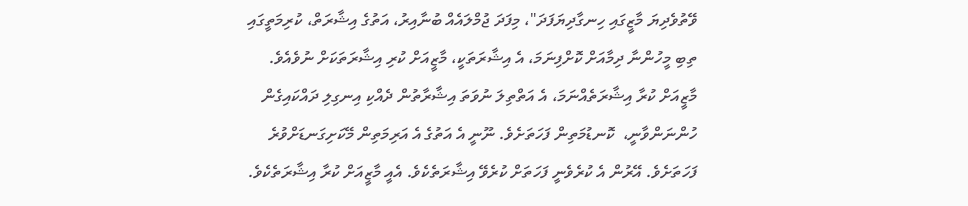ވޭތުވެދިޔަ މާޒީގައި ހިނގާދިޔަފަދަ"، މިފަދަ ޖުމްލައެއް ބުނާއިރު، އަތުގެ އިޝާރަތް، ކުރިމަތީގައި ތިބި މީހުންނާ ދިމާއަށް ކޮށްފިނަމަ، އެ އިޝާރަތަކީ، މާޒީއަށް ކުރި އިޝާރަތަކަށް ނުވެއެވެ. މާޒީއަށް ކުރާ އިޝާރަތެއްނަމަ، އެ އަތްތިލަ ނުވަތަ އިޝާރާތުން ދެއްކި އިނގިލި ދައްކައިގެން ހުންނަންވާނީ،  ކޮނޑުމަތިން ފަހަތަށެވެ. ނޫނީ އެ އަތުގެ އެ އަރިމަތިން މޭކަށިގަނޑަށްވުރެ ފަހަތަށެވެ. އޭރުން އެ ކުރެވެނީ ފަހަތަށް ކުރެވޭ އިޝާރަތެކެވެ. އެއީ މާޒީއަށް ކުރާ އިޝާރަތެކެވެ.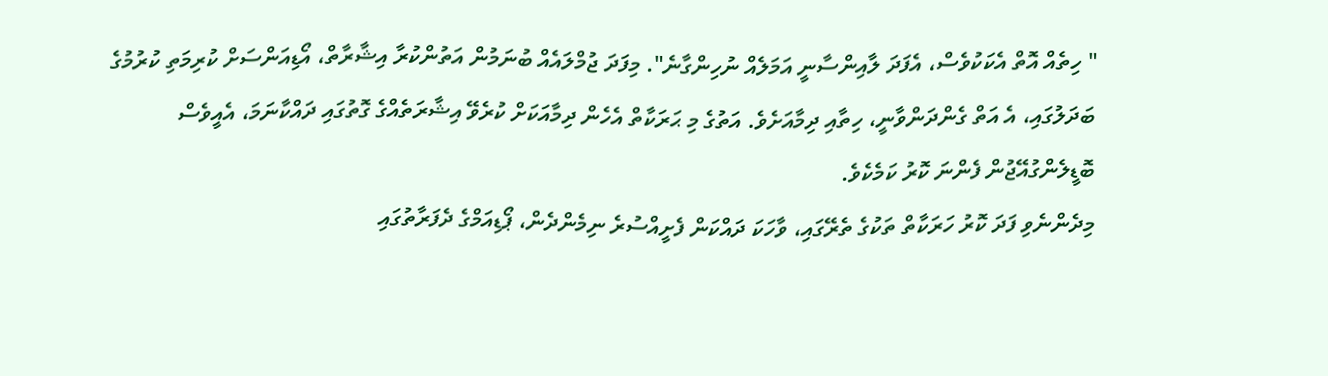" ހިތެއް އޮތް އެކަކުވެސް، އެފަދަ ލާއިންސާނީ އަމަލެއް ނުހިންގާނެ". މިފަދަ ޖުމްލައެއް ބުނަމުން އަތުންކުރާ އިޝާރާތް، އޯޑިއަންސަށް ކުރިމަތި ކުރުމުގެ ބަދަލުގައި، އެ އަތް ގެންދަންވާނީ، ހިތާއި ދިމާއަށެވެ. އަތުގެ މި ޙަރަކާތް އެހެން ދިމާއަކަށް ކުރެވޭ އިޝާރަތެއްގެ ގޮތުގައި ދައްކާނަމަ، އެއީވެސް ބޮޑީލެންގުއޭޖުން ފެންނަ ކޮރު ކަމެކެވެ.
މިދެންނެވި ފަދަ ކޮރު ހަރަކާތް ތަކުގެ ތެރޭގައި، ވާހަކަ ދައްކަން ފެށީއްސުރެ ނިމެންދެން، ޕޯޑިއަމްގެ ދެފަރާތުގައި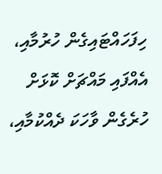ހިފަހައްޓައިގެން ހުރުމާއި، އެއްފައި މައްޗަށް ކޮޅަށް ހުރެގެން ވާހަކަ ދެއްކުމާއި،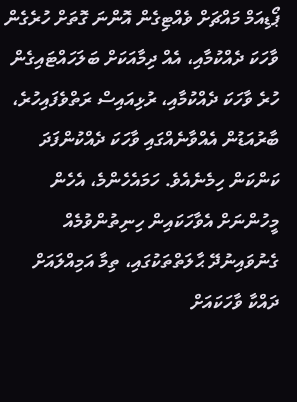ޕޯޑިއަމް މައްޗަށް ވެއްޓިގެން އޮންނަ ގޮތަށް ހުރެގެން ވާހަކަ ދެއްކުމާއި، އެއް ދިމާއަކަށް ބަލަހައްޓައިގެން ހުރެ ވާހަކަ ދެއްކުމާއި، ރުޅިއައިސް ރަތްވެފައިހުރެ، ބާރުއަޑުން އެއްވާނެއްގައި ވާހަކަ ދެއްކުންފަދަ ކަންކަން ހިމެނެއެވެ. ހަމައެހެންމެ، އެހެން މީހުންނަށް އެވާހަކައިން ހިނިތުންވުމެއް ގެނުވައިނުދޭ ޙާލަތްތަކުގައި، ތިމާ އަމިއްލައަށް ދައްކާ ވާހަކައަށް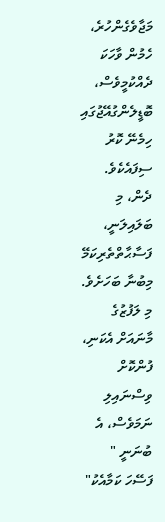މަޖާވެގެންހުރެ، ހެމުން ވާހަކަ ދެއްކުމީވެސް، ބޮޑީލެންގުއޭޖުގައި ހިމެނޭ ކޮރު ސިފައެކެވެ.
ދެން، މި ބަލައިލަނީ، ފަސާޙާތްތެރިކަމޭ މިބުނާ ބަހަށެވެ. މި ލަފުޒުގެ މާނައަށް އެކަނި، ފުންކޮށް ވިސްނައިލި ނަމަވެސް، އެ ބުނަނީ " ފަސޭހަ ކަމާއެކު"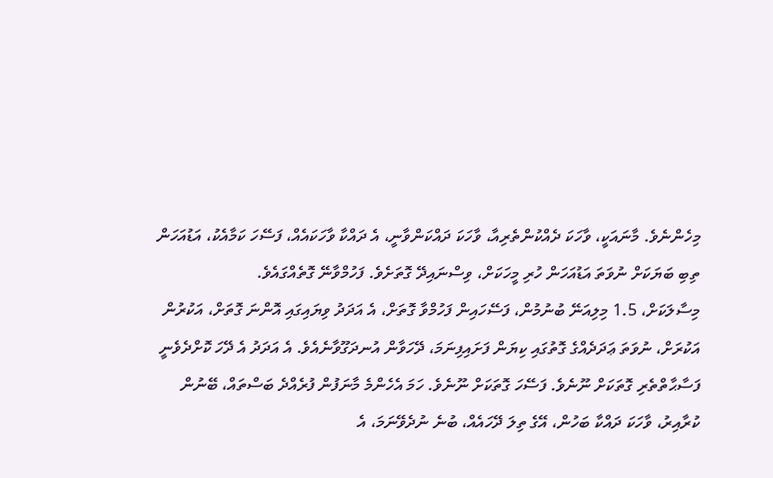މިހެންނެވެ. މާނައަކީ، ވާހަކަ ދެއްކުންތެރިއާ، ވާހަކަ ދައްކަންވާނީ، އެ ދައްކާ ވާހަކައެއް، ފަސޭހަ ކަމާއެކު، އަޑުއަހަން ތިބި ބަޔަކަށް ނުވަތަ އަޑުއަހަން ހުރި މީހަކަށް، ވިސްނައިދޭ ގޮތަށެވެ. ފަހުމްވާނޭ ގޮތެއްގައެވެ.
މިސާލަކަށް، 1.5 މިލިއަނޭ ބުނުމުން، ފަސޭހައިން ފަހުމްވާ ގޮތަށް، އެ އަދަދު ވިޔައިގައި އޮންނަ ގޮތަށް، އަކުރުން އަކުރަށް، ނުވަތަ ޢަދަދެއްގެ ގޮތުގައި ކިޔަން ފަށައިފިނަމަ، ދޭހަވާން އުނދަގޫވާނެއެވެ. އެ އަދަދު އެ ދޭހަ ކޮށްދެވެނީ ފަސާޙާތްތެރި ގޮތަކަށް ނޫނެވެ. ފަސޭހަ ގޮތަކަށް ނޫނެވެ. ހަމަ އެހެންމެ މާނަފުން ފުރެއްދެ ބަސްތައް، ބޭނުން ކުރާއިރު، ވާހަކަ ދައްކާ ބަހުން، އޭގެ ތިލަ ދޭހައެއް، ބުނެ ނުދެވޭނަމަ، އެ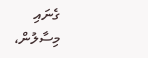ގެނައި މިސާލުން،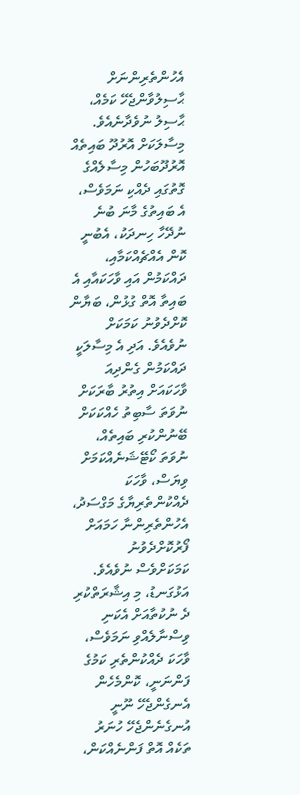އެހުންތެރިންނަށް ޙާސިލުވާންޖެހޭ ކަމެއް، ޙާސިލު ނުވެދާނެއެވެ. މިސާލަކަށް އޮރުދޫ ބައިތެއް އޮރުދޫބަހުން މިސާލެއްގެ ގޮތުގައި ދެއްކި ނަމަވެސް، އެ ބައިތުގެ މާނަ ބުނެ ނުދޭހާ ހިނދަކު، އެބުނީ ކޮން އެއްޗެއްކަމާއި، ދައްކަމުން އައި ވާހަކައާއި އެ ބައިތާ އޮތް ގުޅުން، ބަޔާން ކޮށްދެވުނު ކަމަކަށް ނުވެއެވެ. އަދި އެ މިސާލަކީ ދައްކަމުން ގެންދިއަ ވާހަކައަށް އިތުރު ބާރަކަށް ނުވަތަ ސާބިތު ހެއްކަކަށް ބޭނުންކުރި ބައިތެއް، ނުވަތަ ކޯޓޭޝަނެއްކަމަށް ވިޔަސް، ވާހަކަ ދެއްކުންތެރިޔާގެ މަގްސަދު، އެހުންތެރިންނާ ހަމައަށް ފޯރުކޮށްދެވުނު ކަމަކަށްވެސް ނުވެއެވެ.
އަޅުގަނޑު، މި އިޝާރަތްކުރި ދެ ނުކުތާއަށް އެކަނި ވިސްނާލެއްވި ނަމަވެސް، ވާހަކަ ދެއްކުންތެރި ކަމުގެ ފަންނަނީ، ކޮންމެހެން އެނގެންޖެހޭ ނޫނީ އުނގެނެންޖެހޭ ހުނަރު ތަކެއް އޮތް ފަންނެއްކަން،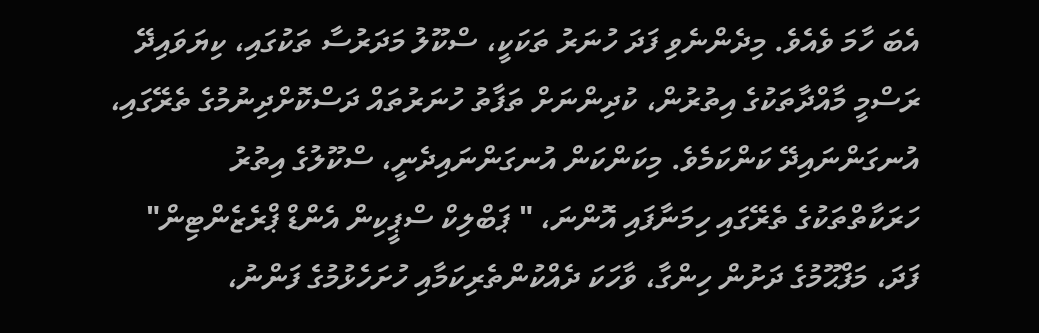އެބަ ހާމަ ވެއެވެ. މިދެންނެވި ފަދަ ހުނަރު ތަކަކީ، ސްކޫލު މަދަރުސާ ތަކުގައި، ކިޔަވައިދޭ ރަސްމީ މާއްދާތަކުގެ އިތުރުން، ކުދިންނަށް ތަފާތު ހުނަރުތައް ދަސްކޮށްދިނުމުގެ ތެރޭގައި، އުނގަންނައިދޭ ކަންކަމެވެ. މިކަންކަން އުނގަންނައިދެނީ، ސްކޫލުގެ އިތުރު ހަރަކާތްތަކުގެ ތެރޭގައި ހިމަނާފައި އޮންނަ، " ޕަބްލިކް ސްޕީކިން އެންޑް ޕްރެޒެންޓިން" ފަދަ، މަފްޙޫމުގެ ދަށުން ހިންގާ، ވާހަކަ ދެއްކުންތެރިކަމާއި ހުށަހެޅުމުގެ ފަންނު،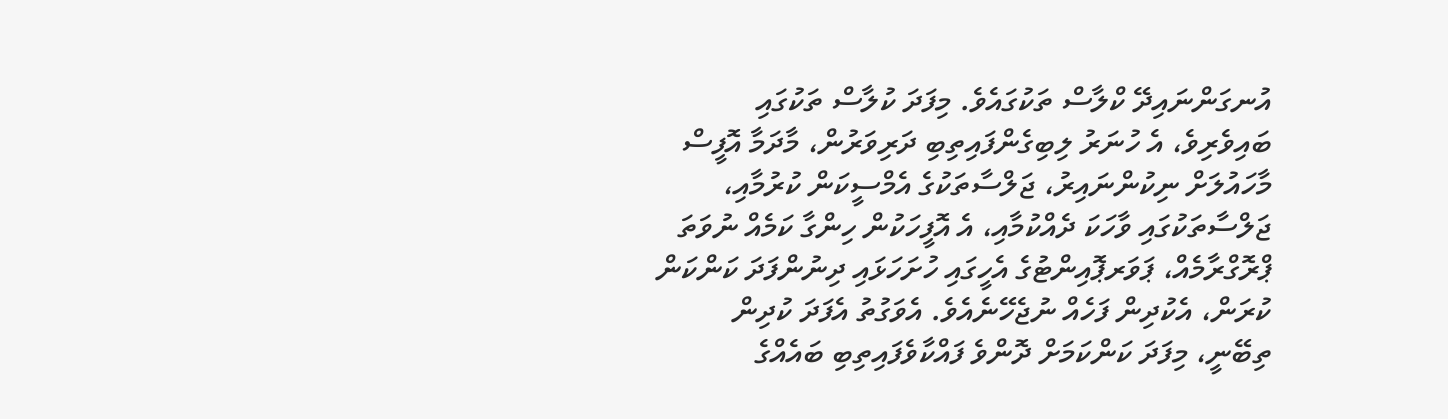އުނގަންނައިދޭ ކްލާސް ތަކުގައެވެ. މިފަދަ ކުލާސް ތަކުގައި ބައިވެރިވެ، އެ ހުނަރު ލިބިގެންފައިތިބި ދަރިވަރުން، މާދަމާ އޮފީސް މާހައުލަށް ނިކުންނައިރު، ޖަލްސާތަކުގެ އެމްސީކަން ކުރުމާއި، ޖަލްސާތަކުގައި ވާހަކަ ދެއްކުމާއި، އެ އޮފީހަކުން ހިންގާ ކަމެއް ނުވަތަ ޕްރޮގްރާމެއް، ޕަވަރޕޮއިންޓުގެ އެހީގައި ހުށަހަޅައި ދިނުންފަދަ ކަންކަން ކުރަން، އެކުދިން ފަހެއް ނުޖެހޭނެއެވެ. އެވަގުތު އެފަދަ ކުދިން ތިބޭނީ، މިފަދަ ކަންކަމަށް ދޮންވެ ފައްކާވެފައިތިބި ބައެއްގެ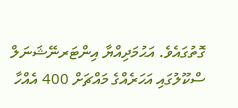ގޮތުގައެވެ. އަޙުމަދިއްޔާ އިންޓަރނޭޝަނަލް ސްކޫލުގައި އަހަރެއްގެ މައްޗަށް 400 އެއްހާ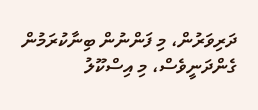ދަރިވަރުން، މި ފަންނުން ބިނާކުރަމުން ގެންދަނީވެސް، މި އިސްކޫލު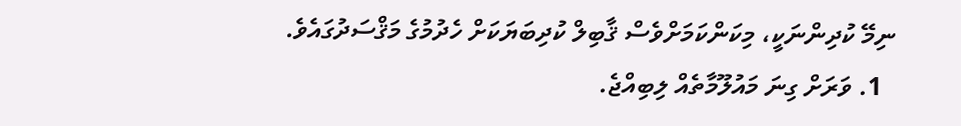ނިމޭ ކުދިންނަކީ، މިކަންކަމަށްވެސް ޤާބިލް ކުދިބަޔަކަށް ހެދުމުގެ މަޤްސަދުގައެވެ.
  1. ވަރަށް ގިނަ މައުލޫމާތެއް ލިބިއްޖެ.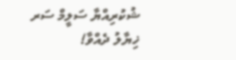ޝުކުރިއްޔާ ސަލީމް ސަރ
ޚިޔާލު ދެއްވާ!